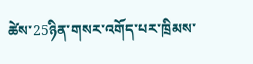ཚེས་25ཉིན་གསར་འགོད་པར་ཁྲིམས་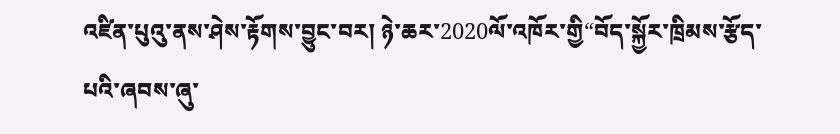འཛིན་པུའུ་ནས་ཤེས་རྟོགས་བྱུང་བར། ཉེ་ཆར་2020ལོ་འཁོར་གྱི“བོད་སྐྱོར་ཁྲིམས་རྩོད་པའི་ཞབས་ཞུ་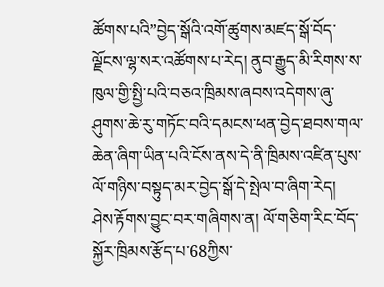ཚོགས་པའི”བྱེད་སྒོའི་འགོ་ཚུགས་མཛད་སྒོ་བོད་ལྗོངས་ལྷ་སར་འཚོགས་པ་རེད། ནུབ་རྒྱུད་མི་རིགས་ས་ཁུལ་གྱི་སྤྱི་པའི་བཅའ་ཁྲིམས་ཞབས་འདེགས་ཞུ་ཤུགས་ཆེ་རུ་གཏོང་བའི་དམངས་ཕན་བྱེད་ཐབས་གལ་ཆེན་ཞིག་ཡིན་པའི་ངོས་ནས་དེ་ནི་ཁྲིམས་འཛིན་པུས་ལོ་གཉིས་བསྟུད་མར་བྱེད་སྒོ་དེ་སྤེལ་བ་ཞིག་རེད།
ཤེས་རྟོགས་བྱུང་བར་གཞིགས་ན། ལོ་གཅིག་རིང་བོད་སྐྱོར་ཁྲིམས་རྩོད་པ་68ཀྱིས་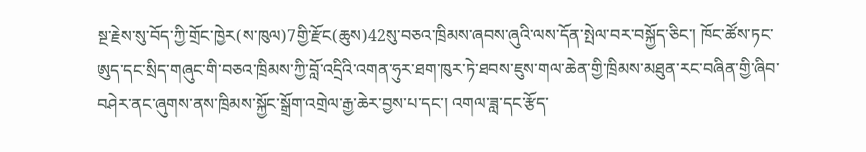སྔ་རྗེས་སུ་བོད་ཀྱི་གྲོང་ཁྱེར(ས་ཁུལ)7གྱི་རྫོང(ཆུས)42སུ་བཅའ་ཁྲིམས་ཞབས་ཞུའི་ལས་དོན་སྤེལ་བར་བསྐྱོད་ཅིང་། ཁོང་ཚོས་ཏང་ཨུད་དང་སྲིད་གཞུང་གི་བཅའ་ཁྲིམས་ཀྱི་བློ་འདྲིའི་འགན་ཧུར་ཐག་ཁུར་ཏེ་ཐབས་ཇུས་གལ་ཆེན་གྱི་ཁྲིམས་མཐུན་རང་བཞིན་གྱི་ཞིབ་བཤེར་ནང་ཞུགས་ནས་ཁྲིམས་སྐྱོང་སྒྲོག་འགྲེལ་རྒྱ་ཆེར་བྱས་པ་དང་། འགལ་ཟླ་དང་རྩོད་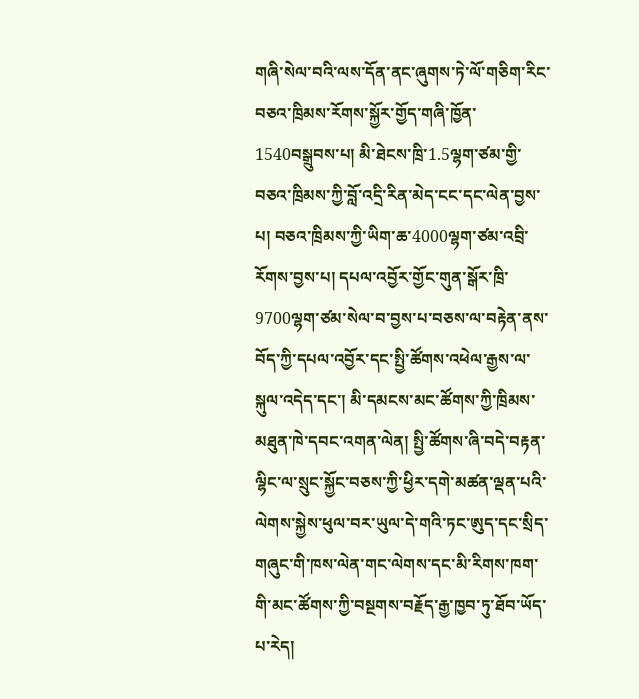གཞི་སེལ་བའི་ལས་དོན་ནང་ཞུགས་ཏེ་ལོ་གཅིག་རིང་བཅའ་ཁྲིམས་རོགས་སྐྱོར་གྱོད་གཞི་ཁྱོན་1540བསྒྲུབས་པ། མི་ཐེངས་ཁྲི་1.5ལྷག་ཙམ་གྱི་བཅའ་ཁྲིམས་ཀྱི་བློ་འདྲི་རིན་མེད་ངང་དང་ལེན་བྱས་པ། བཅའ་ཁྲིམས་ཀྱི་ཡིག་ཆ་4000ལྷག་ཙམ་འབྲི་རོགས་བྱས་པ། དཔལ་འབྱོར་གྱོང་གུན་སྒོར་ཁྲི་9700ལྷག་ཙམ་སེལ་བ་བྱས་པ་བཅས་ལ་བརྟེན་ནས་བོད་ཀྱི་དཔལ་འབྱོར་དང་སྤྱི་ཚོགས་འཕེལ་རྒྱས་ལ་སྐུལ་འདེད་དང་། མི་དམངས་མང་ཚོགས་ཀྱི་ཁྲིམས་མཐུན་ཁེ་དབང་འགན་ལེན། སྤྱི་ཚོགས་ཞི་བདེ་བརྟན་ལྷིང་ལ་སྲུང་སྐྱོང་བཅས་ཀྱི་ཕྱིར་དགེ་མཚན་ལྡན་པའི་ལེགས་སྐྱེས་ཕུལ་བར་ཡུལ་དེ་གའི་ཏང་ཨུད་དང་སྲིད་གཞུང་གི་ཁས་ལེན་གང་ལེགས་དང་མི་རིགས་ཁག་གི་མང་ཚོགས་ཀྱི་བསྔགས་བརྗོད་རྒྱ་ཁྱབ་ཏུ་ཐོབ་ཡོད་པ་རེད།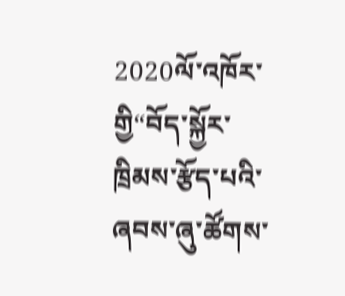2020ལོ་འཁོར་གྱི“བོད་སྐྱོར་ཁྲིམས་རྩོད་པའི་ཞབས་ཞུ་ཚོགས་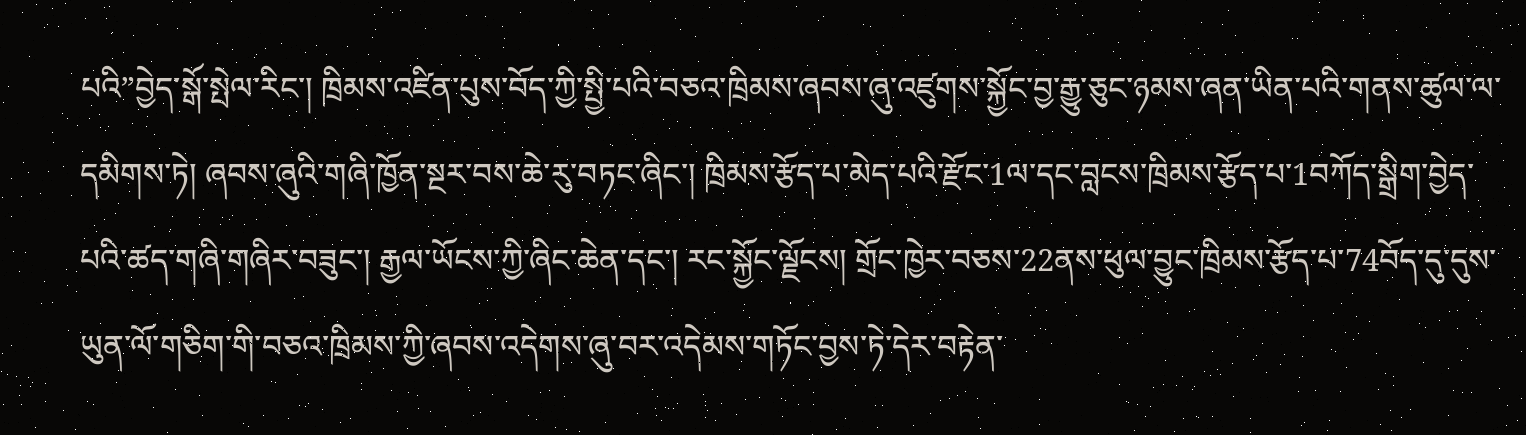པའི”བྱེད་སྒོ་སྤེལ་རིང་། ཁྲིམས་འཛིན་པུས་བོད་ཀྱི་སྤྱི་པའི་བཅའ་ཁྲིམས་ཞབས་ཞུ་འཛུགས་སྐྱོང་བྱ་རྒྱུ་ཅུང་ཉམས་ཞན་ཡིན་པའི་གནས་ཚུལ་ལ་དམིགས་ཏེ། ཞབས་ཞུའི་གཞི་ཁྱོན་སྔར་བས་ཆེ་རུ་བཏང་ཞིང་། ཁྲིམས་རྩོད་པ་མེད་པའི་རྫོང་1ལ་དང་བླངས་ཁྲིམས་རྩོད་པ་1བཀོད་སྒྲིག་བྱེད་པའི་ཚད་གཞི་གཞིར་བཟུང་། རྒྱལ་ཡོངས་ཀྱི་ཞིང་ཆེན་དང་། རང་སྐྱོང་ལྗོངས། གྲོང་ཁྱེར་བཅས་22ནས་ཕུལ་བྱུང་ཁྲིམས་རྩོད་པ་74བོད་དུ་དུས་ཡུན་ལོ་གཅིག་གི་བཅའ་ཁྲིམས་ཀྱི་ཞབས་འདེགས་ཞུ་བར་འདེམས་གཏོང་བྱས་ཏེ་དེར་བརྟེན་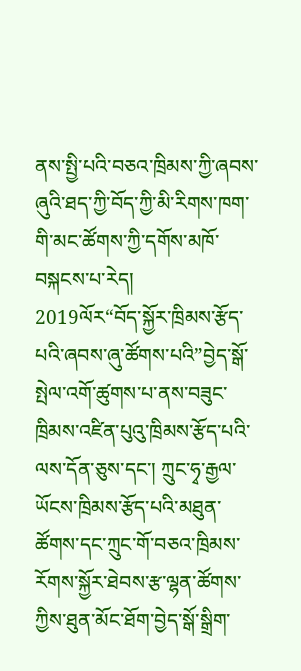ནས་སྤྱི་པའི་བཅའ་ཁྲིམས་ཀྱི་ཞབས་ཞུའི་ཐད་ཀྱི་བོད་ཀྱི་མི་རིགས་ཁག་གི་མང་ཚོགས་ཀྱི་དགོས་མཁོ་བསྐངས་པ་རེད།
2019ལོར“བོད་སྐྱོར་ཁྲིམས་རྩོད་པའི་ཞབས་ཞུ་ཚོགས་པའི”བྱེད་སྒོ་སྤེལ་འགོ་ཚུགས་པ་ནས་བཟུང་ཁྲིམས་འཛིན་པུའུ་ཁྲིམས་རྩོད་པའི་ལས་དོན་ཅུས་དང་། ཀྲུང་ཧྭ་རྒྱལ་ཡོངས་ཁྲིམས་རྩོད་པའི་མཐུན་ཚོགས་དང་ཀྲུང་གོ་བཅའ་ཁྲིམས་རོགས་སྐྱོར་ཐེབས་རྩ་ལྷན་ཚོགས་ཀྱིས་ཐུན་མོང་ཐོག་བྱེད་སྒོ་སྒྲིག་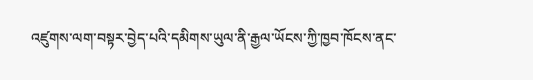འཛུགས་ལག་བསྟར་བྱེད་པའི་དམིགས་ཡུལ་ནི་རྒྱལ་ཡོངས་ཀྱི་ཁྱབ་ཁོངས་ནང་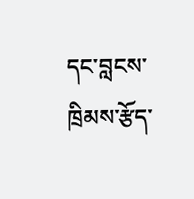དང་བླངས་ཁྲིམས་རྩོད་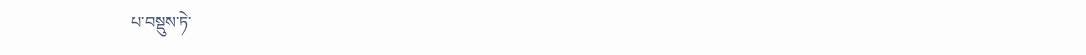པ་བསྡུས་ཏེ་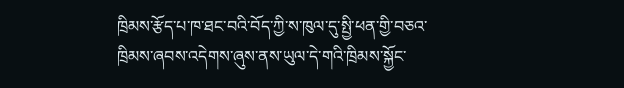ཁྲིམས་རྩོད་པ་ཁ་ཐང་བའི་བོད་ཀྱི་ས་ཁུལ་དུ་སྤྱི་ཕན་གྱི་བཅའ་ཁྲིམས་ཞབས་འདེགས་ཞུས་ནས་ཡུལ་དེ་གའི་ཁྲིམས་སྐྱོང་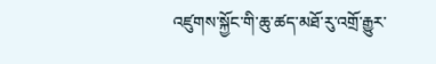འཛུགས་སྐྱོང་གི་ཆུ་ཚད་མཐོ་རུ་འགྲོ་རྒྱུར་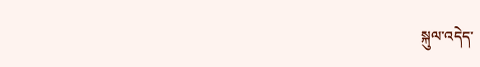སྐུལ་འདེད་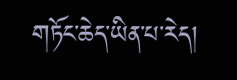གཏོང་ཆེད་ཡིན་པ་རེད།